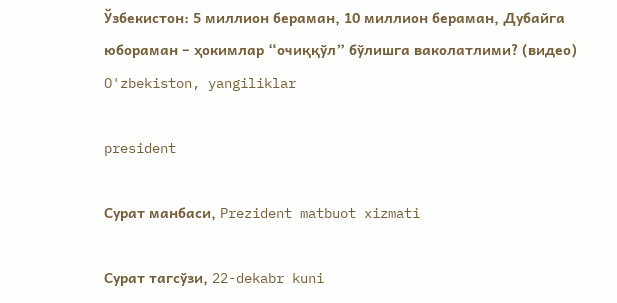Ўзбекистон: 5 миллион бераман, 10 миллион бераман, Дубайга юбораман – ҳокимлар “очиққўл” бўлишга ваколатлими? (видео) O'zbekiston, yangiliklar

president

Сурат манбаси, Prezident matbuot xizmati

Сурат тагсўзи, 22-dekabr kuni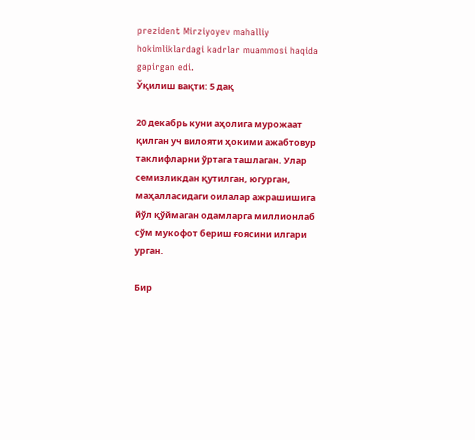prezident Mirziyoyev mahalliy hokimliklardagi kadrlar muammosi haqida gapirgan edi.
Ўқилиш вақти: 5 дақ

20 декабрь куни аҳолига мурожаат қилган уч вилояти ҳокими ажабтовур таклифларни ўртага ташлаган. Улар семизликдан қутилган, югурган, маҳалласидаги оилалар ажрашишига йўл қўймаган одамларга миллионлаб сўм мукофот бериш ғоясини илгари урган.

Бир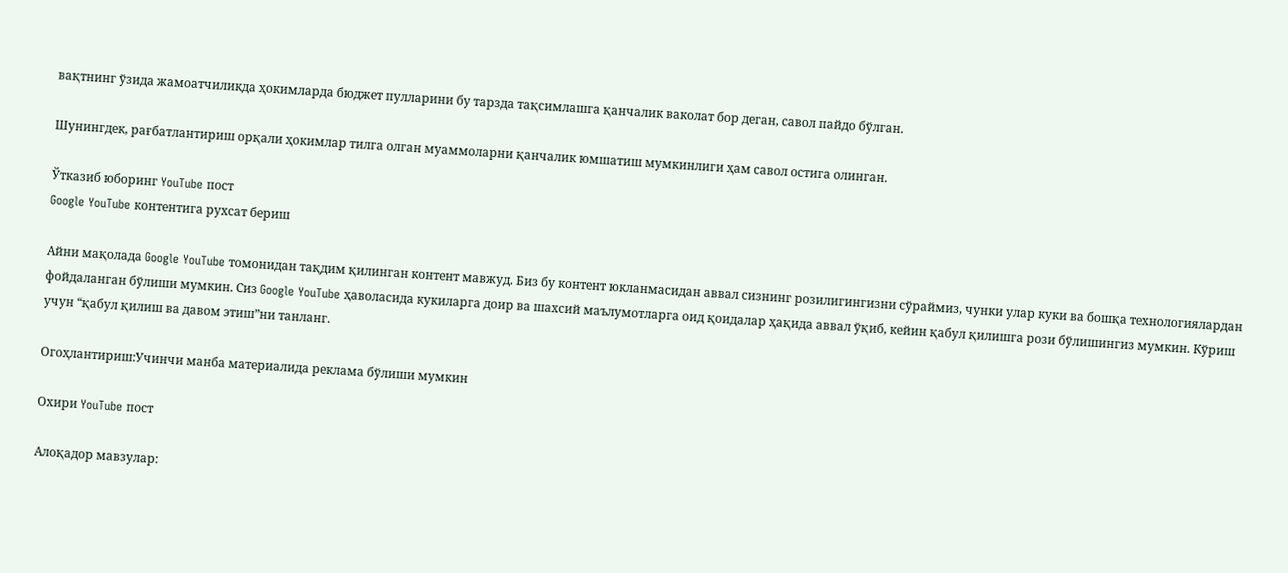вақтнинг ўзида жамоатчиликда ҳокимларда бюджет пулларини бу тарзда тақсимлашга қанчалик ваколат бор деган, савол пайдо бўлган.

Шунингдек, рағбатлантириш орқали ҳокимлар тилга олган муаммоларни қанчалик юмшатиш мумкинлиги ҳам савол остига олинган.

Ўтказиб юборинг YouTube пост
Google YouTube контентига рухсат бериш

Айни мақолада Google YouTube томонидан тақдим қилинган контент мавжуд. Биз бу контент юкланмасидан аввал сизнинг розилигингизни сўраймиз, чунки улар куки ва бошқа технологиялардан фойдаланган бўлиши мумкин. Сиз Google YouTube ҳаволасида кукиларга доир ва шахсий маълумотларга оид қоидалар ҳақида аввал ўқиб, кейин қабул қилишга рози бўлишингиз мумкин. Кўриш учун “қабул қилиш ва давом этиш”ни танланг.

Огоҳлантириш:Учинчи манба материалида реклама бўлиши мумкин

Охири YouTube пост

Алоқадор мавзулар: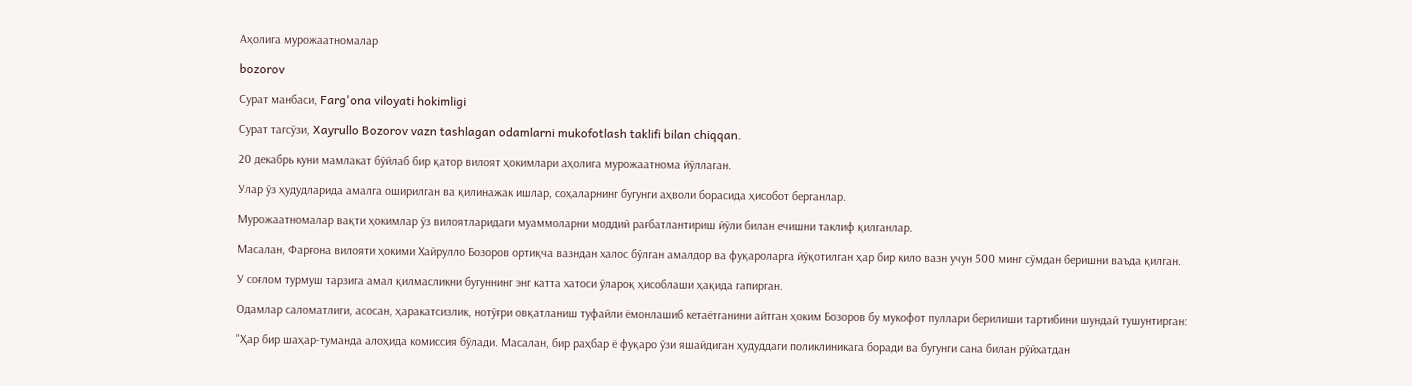Аҳолига мурожаатномалар

bozorov

Сурат манбаси, Farg'ona viloyati hokimligi

Сурат тагсўзи, Xayrullo Bozorov vazn tashlagan odamlarni mukofotlash taklifi bilan chiqqan.

20 декабрь куни мамлакат бўйлаб бир қатор вилоят ҳокимлари аҳолига мурожаатнома йўллаган.

Улар ўз ҳудудларида амалга оширилган ва қилинажак ишлар, соҳаларнинг бугунги аҳволи борасида ҳисобот берганлар.

Мурожаатномалар вақти ҳокимлар ўз вилоятларидаги муаммоларни моддий рағбатлантириш йўли билан ечишни таклиф қилганлар.

Масалан, Фарғона вилояти ҳокими Хайрулло Бозоров ортиқча вазндан халос бўлган амалдор ва фуқароларга йўқотилган ҳар бир кило вазн учун 500 минг сўмдан беришни ваъда қилган.

У соғлом турмуш тарзига амал қилмасликни бугуннинг энг катта хатоси ўлароқ ҳисоблаши ҳақида гапирган.

Одамлар саломатлиги, асосан, ҳаракатсизлик, нотўғри овқатланиш туфайли ёмонлашиб кетаётганини айтган ҳоким Бозоров бу мукофот пуллари берилиши тартибини шундай тушунтирган:

"Ҳар бир шаҳар-туманда алоҳида комиссия бўлади. Масалан, бир раҳбар ё фуқаро ўзи яшайдиган ҳудуддаги поликлиникага боради ва бугунги сана билан рўйхатдан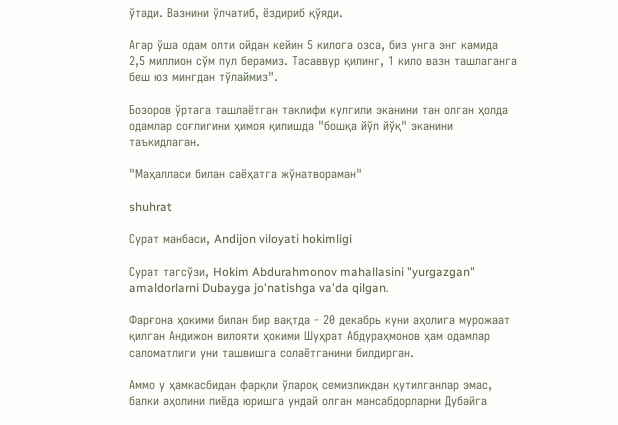ўтади. Вазнини ўлчатиб, ёздириб қўяди.

Агар ўша одам олти ойдан кейин 5 килога озса, биз унга энг камида 2,5 миллион сўм пул берамиз. Тасаввур қилинг, 1 кило вазн ташлаганга беш юз мингдан тўлаймиз".

Бозоров ўртага ташлаётган таклифи кулгили эканини тан олган ҳолда одамлар соғлигини ҳимоя қилишда "бошқа йўл йўқ" эканини таъкидлаган.

"Маҳалласи билан саёҳатга жўнатвораман"

shuhrat

Сурат манбаси, Andijon viloyati hokimligi

Сурат тагсўзи, Hokim Abdurahmonov mahallasini "yurgazgan" amaldorlarni Dubayga jo'natishga va'da qilgan.

Фарғона ҳокими билан бир вақтда - 20 декабрь куни аҳолига мурожаат қилган Андижон вилояти ҳокими Шуҳрат Абдураҳмонов ҳам одамлар саломатлиги уни ташвишга солаётганини билдирган.

Аммо у ҳамкасбидан фарқли ўлароқ семизликдан қутилганлар эмас, балки аҳолини пиёда юришга ундай олган мансабдорларни Дубайга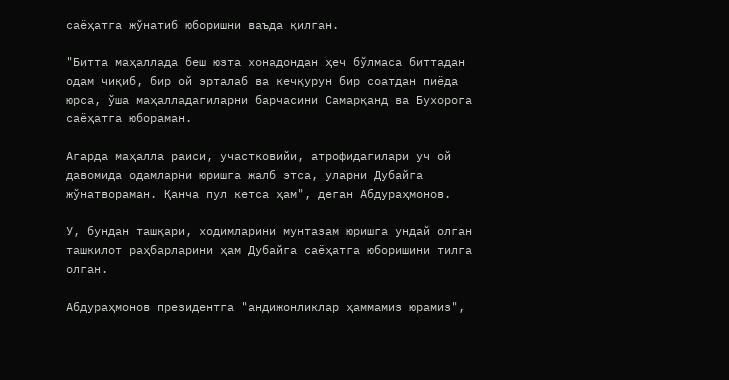саёҳатга жўнатиб юборишни ваъда қилган.

"Битта маҳаллада беш юзта хонадондан ҳеч бўлмаса биттадан одам чиқиб, бир ой эрталаб ва кечқурун бир соатдан пиёда юрса, ўша маҳалладагиларни барчасини Самарқанд ва Бухорога саёҳатга юбораман.

Агарда маҳалла раиси, участковийи, атрофидагилари уч ой давомида одамларни юришга жалб этса, уларни Дубайга жўнатвораман. Қанча пул кетса ҳам", деган Абдураҳмонов.

У, бундан ташқари, ходимларини мунтазам юришга ундай олган ташкилот раҳбарларини ҳам Дубайга саёҳатга юборишини тилга олган.

Абдураҳмонов президентга "андижонликлар ҳаммамиз юрамиз",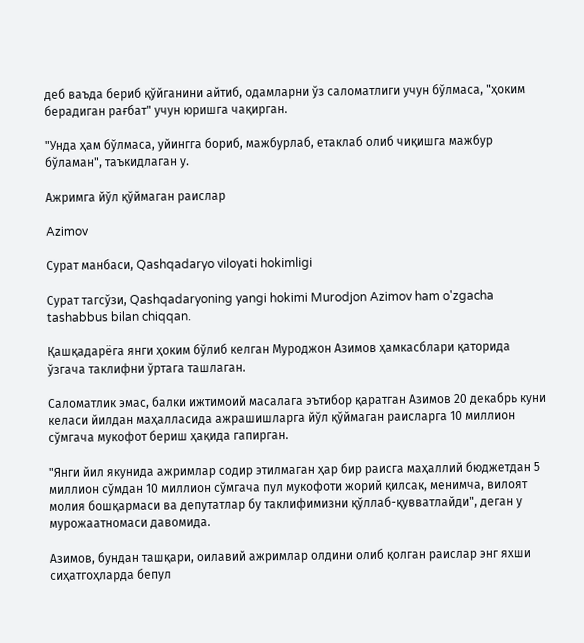деб ваъда бериб қўйганини айтиб, одамларни ўз саломатлиги учун бўлмаса, "ҳоким берадиган рағбат" учун юришга чақирган.

"Унда ҳам бўлмаса, уйингга бориб, мажбурлаб, етаклаб олиб чиқишга мажбур бўламан", таъкидлаган у.

Ажримга йўл қўймаган раислар

Azimov

Сурат манбаси, Qashqadaryo viloyati hokimligi

Сурат тагсўзи, Qashqadaryoning yangi hokimi Murodjon Azimov ham o'zgacha tashabbus bilan chiqqan.

Қашқадарёга янги ҳоким бўлиб келган Муроджон Азимов ҳамкасблари қаторида ўзгача таклифни ўртага ташлаган.

Саломатлик эмас, балки ижтимоий масалага эътибор қаратган Азимов 20 декабрь куни келаси йилдан маҳалласида ажрашишларга йўл қўймаган раисларга 10 миллион сўмгача мукофот бериш ҳақида гапирган.

"Янги йил якунида ажримлар содир этилмаган ҳар бир раисга маҳаллий бюджетдан 5 миллион сўмдан 10 миллион сўмгача пул мукофоти жорий қилсак, менимча, вилоят молия бошқармаси ва депутатлар бу таклифимизни қўллаб-қувватлайди", деган у мурожаатномаси давомида.

Азимов, бундан ташқари, оилавий ажримлар олдини олиб қолган раислар энг яхши сиҳатгоҳларда бепул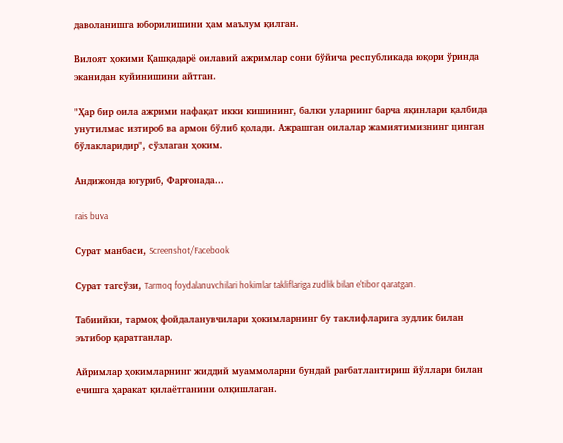даволанишга юборилишини ҳам маълум қилган.

Вилоят ҳокими Қашқадарё оилавий ажримлар сони бўйича республикада юқори ўринда эканидан куйинишини айтган.

"Ҳар бир оила ажрими нафақат икки кишининг, балки уларнинг барча яқинлари қалбида унутилмас изтироб ва армон бўлиб қолади. Ажрашган оилалар жамиятимизнинг цинган бўлакларидир", сўзлаган ҳоким.

Андижонда югуриб, Фарғонада…

rais buva

Сурат манбаси, Screenshot/Facebook

Сурат тагсўзи, Tarmoq foydalanuvchilari hokimlar takliflariga zudlik bilan e'tibor qaratgan.

Табиийки, тармоқ фойдаланувчилари ҳокимларнинг бу таклифларига зудлик билан эътибор қаратганлар.

Айримлар ҳокимларнинг жиддий муаммоларни бундай рағбатлантириш йўллари билан ечишга ҳаракат қилаётганини олқишлаган.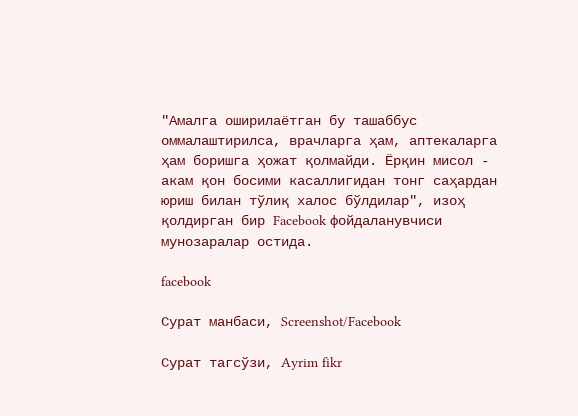"Амалга оширилаётган бу ташаббус оммалаштирилса, врачларга ҳам, аптекаларга ҳам боришга ҳожат қолмайди. Ёрқин мисол - акам қон босими касаллигидан тонг саҳардан юриш билан тўлиқ халос бўлдилар", изоҳ қолдирган бир Facebook фойдаланувчиси мунозаралар остида.

facebook

Сурат манбаси, Screenshot/Facebook

Сурат тагсўзи, Ayrim fikr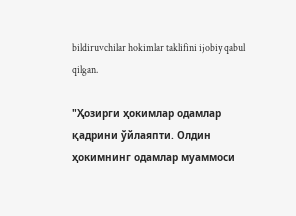bildiruvchilar hokimlar taklifini ijobiy qabul qilgan.

"Ҳозирги ҳокимлар одамлар қадрини ўйлаяпти. Олдин ҳокимнинг одамлар муаммоси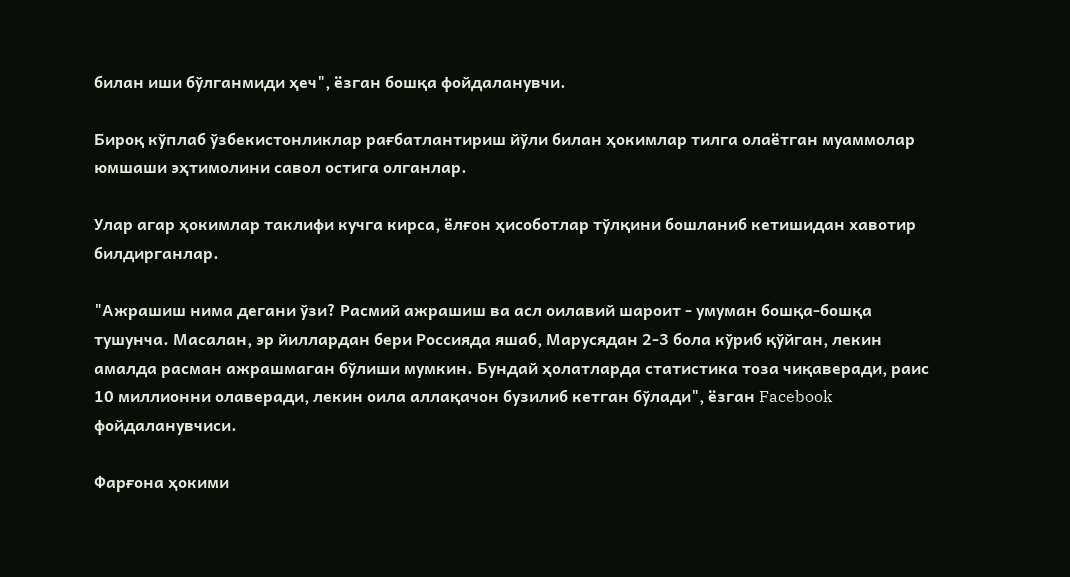билан иши бўлганмиди ҳеч", ёзган бошқа фойдаланувчи.

Бироқ кўплаб ўзбекистонликлар рағбатлантириш йўли билан ҳокимлар тилга олаётган муаммолар юмшаши эҳтимолини савол остига олганлар.

Улар агар ҳокимлар таклифи кучга кирса, ёлғон ҳисоботлар тўлқини бошланиб кетишидан хавотир билдирганлар.

"Ажрашиш нима дегани ўзи? Расмий ажрашиш ва асл оилавий шароит - умуман бошқа-бошқа тушунча. Масалан, эр йиллардан бери Россияда яшаб, Марусядан 2-3 бола кўриб қўйган, лекин амалда расман ажрашмаган бўлиши мумкин. Бундай ҳолатларда статистика тоза чиқаверади, раис 10 миллионни олаверади, лекин оила аллақачон бузилиб кетган бўлади", ёзган Facebook фойдаланувчиси.

Фарғона ҳокими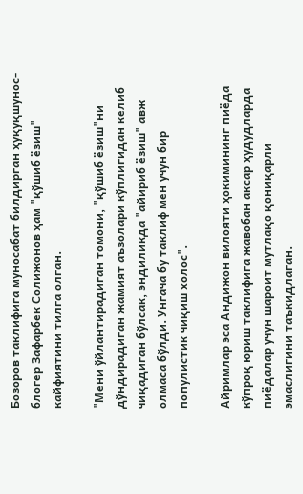Бозоров таклифига муносабат билдирган ҳуқуқшунос-блогер Зафарбек Солижонов ҳам "қўшиб ёзиш" кайфиятини тилга олган.

"Мени ўйлантирадиган томони, "қўшиб ёзиш"ни дўндирадиган жамият аъзолари кўплигидан келиб чиқадиган бўлсак, эндиликда "айириб ёзиш" авж олмаса бўлди. Унгача бу таклиф мен учун бир популистик чиқиш холос".

Айримлар эса Андижон вилояти ҳокимининг пиёда кўпроқ юриш таклифига жавобан аксар ҳудудларда пиёдалар учун шароит мутлақо қониқарли эмаслигини таъкидлаган.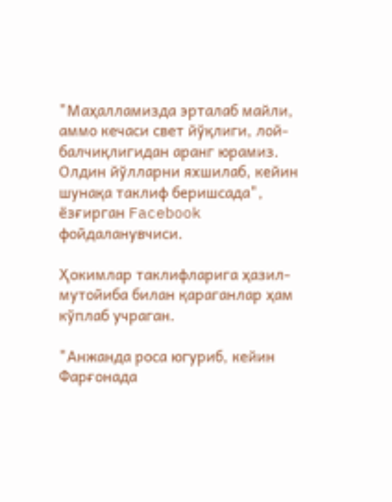"Маҳалламизда эрталаб майли, аммо кечаси свет йўқлиги, лой-балчиқлигидан аранг юрамиз. Олдин йўлларни яхшилаб, кейин шунақа таклиф беришсада", ёзғирган Facebook фойдаланувчиси.

Ҳокимлар таклифларига ҳазил-мутойиба билан қараганлар ҳам кўплаб учраган.

"Анжанда роса югуриб, кейин Фарғонада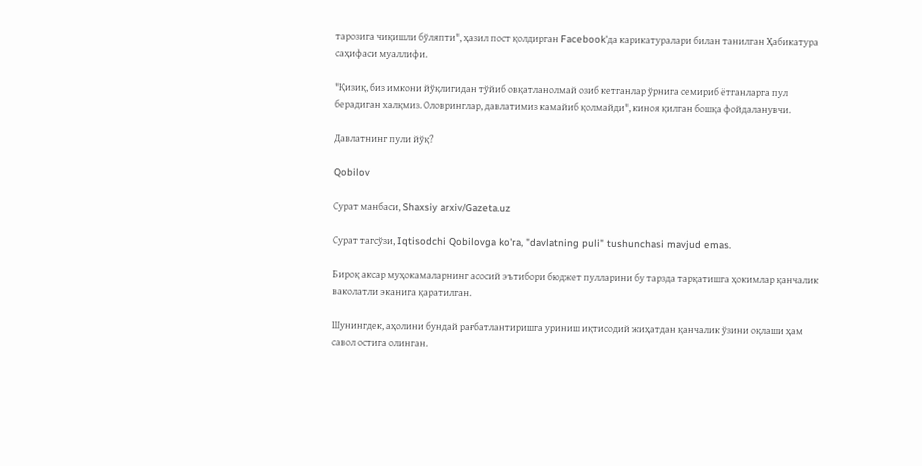тарозига чиқишли бўляпти", ҳазил пост қолдирган Facebook'да карикатуралари билан танилган Ҳабикатура саҳифаси муаллифи.

"Қизиқ, биз имкони йўқлигидан тўйиб овқатланолмай озиб кетганлар ўрнига семириб ётганларга пул берадиган халқмиз. Оловринглар, давлатимиз камайиб қолмайди", киноя қилган бошқа фойдаланувчи.

Давлатнинг пули йўқ?

Qobilov

Сурат манбаси, Shaxsiy arxiv/Gazeta.uz

Сурат тагсўзи, Iqtisodchi Qobilovga ko'ra, "davlatning puli" tushunchasi mavjud emas.

Бироқ аксар муҳокамаларнинг асосий эътибори бюджет пулларини бу тарзда тарқатишга ҳокимлар қанчалик ваколатли эканига қаратилган.

Шунингдек, аҳолини бундай рағбатлантиришга уриниш иқтисодий жиҳатдан қанчалик ўзини оқлаши ҳам савол остига олинган.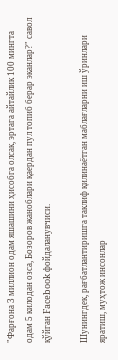"Фарғона 3 миллион одам яшашини ҳисобга олсак, эртага айтайлик 100 мингта одам 5 килодан озса, Бозоров жаноблари қаердан пул топиб берар эканлар?" савол қўйган Facebook фойдаланувчиси.

Шунингдек, рағбатлантиришга таклиф қилинаётган маблағларни иш ўринлари яратиш, муҳтож инсонлар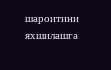шароитини яхшилашга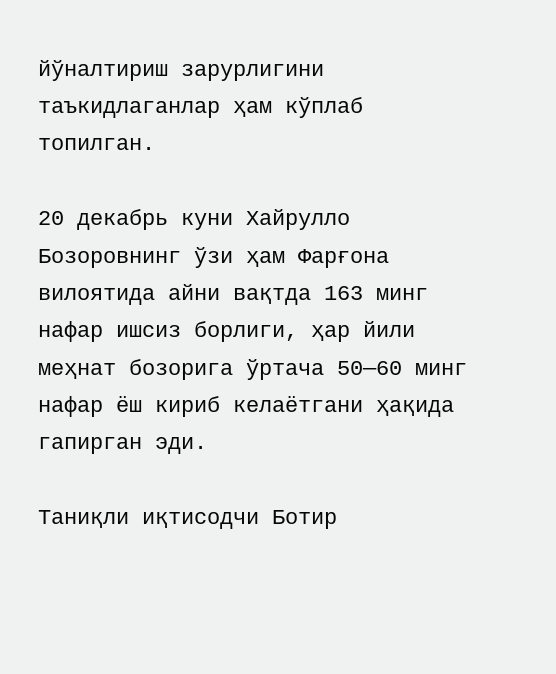йўналтириш зарурлигини таъкидлаганлар ҳам кўплаб топилган.

20 декабрь куни Хайрулло Бозоровнинг ўзи ҳам Фарғона вилоятида айни вақтда 163 минг нафар ишсиз борлиги, ҳар йили меҳнат бозорига ўртача 50—60 минг нафар ёш кириб келаётгани ҳақида гапирган эди.

Таниқли иқтисодчи Ботир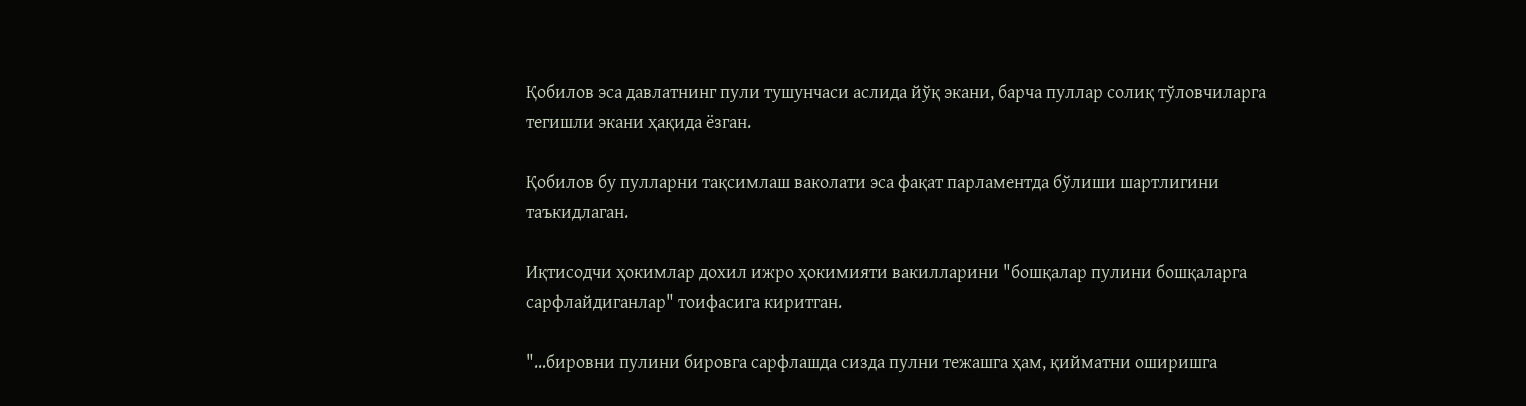Қобилов эса давлатнинг пули тушунчаси аслида йўқ экани, барча пуллар солиқ тўловчиларга тегишли экани ҳақида ёзган.

Қобилов бу пулларни тақсимлаш ваколати эса фақат парламентда бўлиши шартлигини таъкидлаган.

Иқтисодчи ҳокимлар дохил ижро ҳокимияти вакилларини "бошқалар пулини бошқаларга сарфлайдиганлар" тоифасига киритган.

"…бировни пулини бировга сарфлашда сизда пулни тежашга ҳам, қийматни оширишга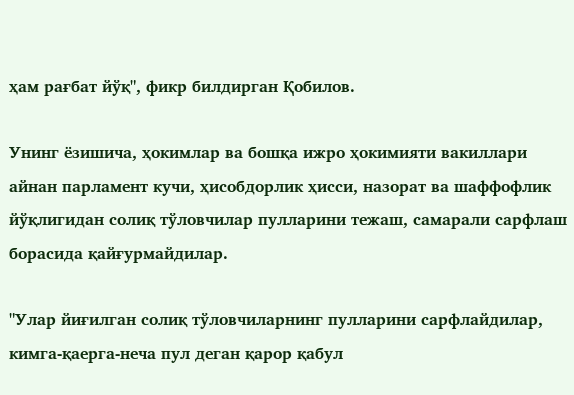ҳам рағбат йўқ", фикр билдирган Қобилов.

Унинг ёзишича, ҳокимлар ва бошқа ижро ҳокимияти вакиллари айнан парламент кучи, ҳисобдорлик ҳисси, назорат ва шаффофлик йўқлигидан солиқ тўловчилар пулларини тежаш, самарали сарфлаш борасида қайғурмайдилар.

"Улар йиғилган солиқ тўловчиларнинг пулларини сарфлайдилар, кимга-қаерга-неча пул деган қарор қабул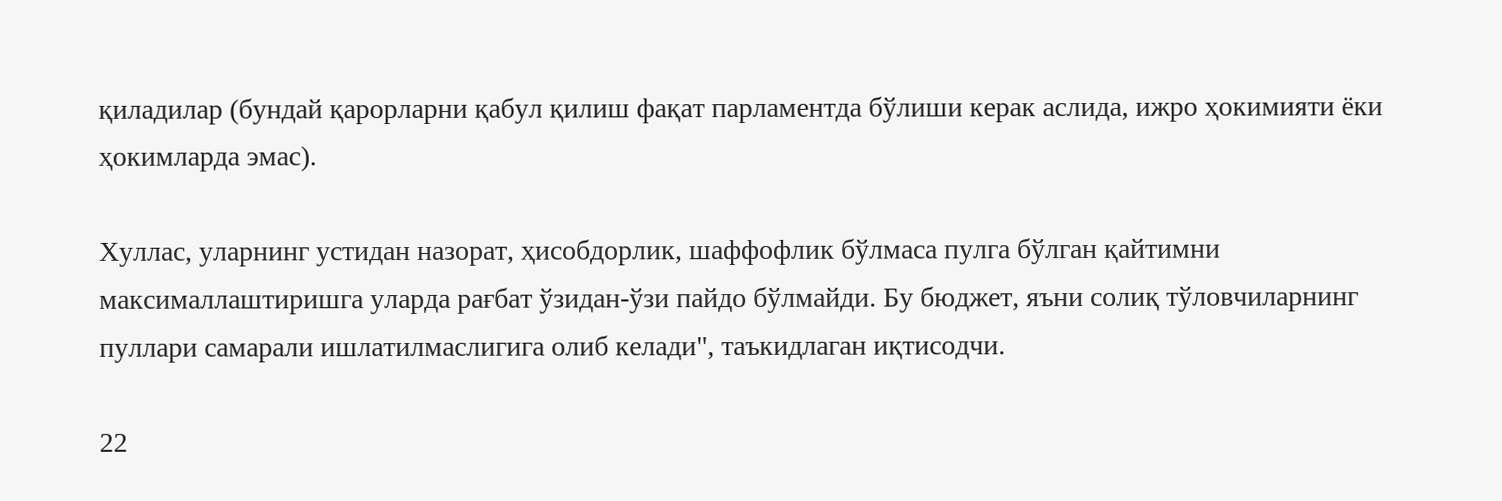қиладилар (бундай қарорларни қабул қилиш фақат парламентда бўлиши керак аслида, ижро ҳокимияти ёки ҳокимларда эмас).

Хуллас, уларнинг устидан назорат, ҳисобдорлик, шаффофлик бўлмаса пулга бўлган қайтимни максималлаштиришга уларда рағбат ўзидан-ўзи пайдо бўлмайди. Бу бюджет, яъни солиқ тўловчиларнинг пуллари самарали ишлатилмаслигига олиб келади", таъкидлаган иқтисодчи.

22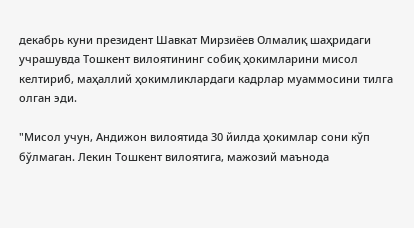декабрь куни президент Шавкат Мирзиёев Олмалиқ шаҳридаги учрашувда Тошкент вилоятининг собиқ ҳокимларини мисол келтириб, маҳаллий ҳокимликлардаги кадрлар муаммосини тилга олган эди.

"Мисол учун, Андижон вилоятида 30 йилда ҳокимлар сони кўп бўлмаган. Лекин Тошкент вилоятига, мажозий маънода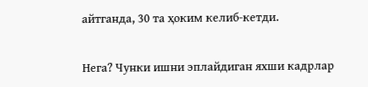айтганда, 30 та ҳоким келиб-кетди.

Нега? Чунки ишни эплайдиган яхши кадрлар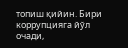топиш қийин. Бири коррупцияга йўл очади,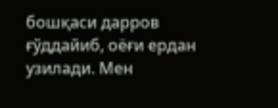бошқаси дарров ғўддайиб, оёғи ердан узилади. Мен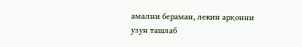амални бераман, лекин арқонни узун ташлаб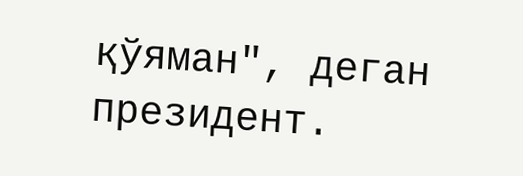қўяман", деган президент.